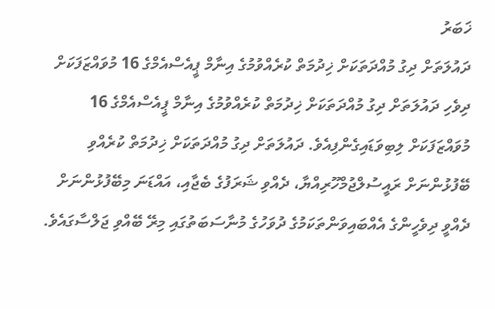ޚަބަރު
ދައުލަތަށް ދިގު މުއްދަތަކަށް ޚިދުމަތް ކުރެއްވުމުގެ އިނާމް ޕީއެސްއެމްގެ 16 މުވައްޒަފަކަށް
ދިވެހި ދައުލަތަށް ދިގު މުއްދަތަކަށް ޚިދުމަތް ކުރެއްވުމުގެ އިނާމް ޕީއެސްއެމްގެ 16 މުވައްޒަފަކަށް ލިބިވަޑައިގެންފިއެވެ. ދައުލަތަށް ދިގު މުއްދަތަކަށް ޚިދުމަތް ކުރެއްވި ބޭފުޅުންނަށް ރައީސުލްޖުމްހޫރިއްޔާ، ދެއްވި ޝަރަފުގެ ބެޖާއި، އައްޑަނަ މިބޭފުޅުންނަށް ދެއްވީ ދިވެހީންގެ އެއްބައިވަންތަކަމުގެ ދުވަހުގެ މުނާސަބަތުގައި މިރޭ ބޭއްވި ޖަލްސާގައެވެ.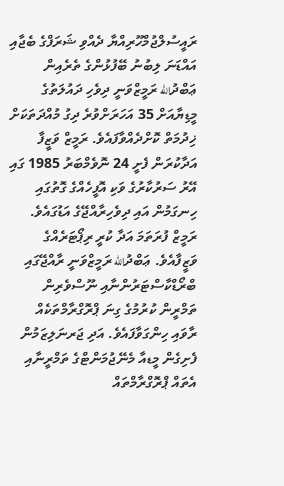ރައީސުލްޖުމްހޫރިއްޔާ ދެއްވި ޝަރަފްގެ ބެޖާއި އައްޑަނަ ލިބުނު ބޭފުޅުންގެ ތެރެއިން ޢަބްދުالله ރަމީޒްވަނީ ދިވެހި ދައުލަތުގެ މީޑިޔާއަށް 35 އަހަރަށްވުރެ ދިގު މުއްދަތަކަށް ޚިދުމަތް ކޮށްދެއްވާފައެވެ. ރަމީޒް ވަޒީފާ އަދާކުރަން ފެށީ 24 ނޮވެމްބަރު 1985 ގައި އޭރު ސަރުކާރުގެ ވަކި އޮފީހެއްގެ ގޮތުގައި ހިނގަމުން އައި ދިވެހިރާއްޖޭގެ އަޑުގައެވެ. ރަމީޒް ފުރަތަމަ އަދާ ކުރީ ރިޕޯޓަރެއްގެ ވަޒީފާއެވެ. ޢަބްދުالله ރަމީޒްވަނީ ރާއްޖޭގައި ބްރޯޑްކާސްޓަރުންނާއި ނޫސްވެރިން ތަމްރީން ކުރުމުގެ ގިނަ ޕްރޮގްރާމްތަކެއް ރާވައި ހިންގަވާފައެވެ. އަދި ޖަރނަލިޒަމުން ފެށިގެން މީޑއާ މެނޭޖުމަންޓްގެ ތަމްރީނާއި އެތައް ޕްރޮގްރާމްތައް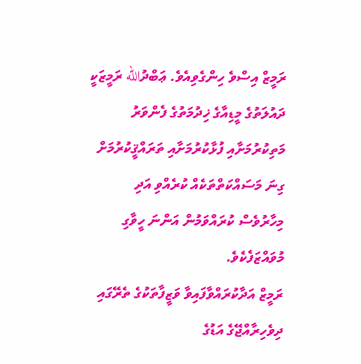ރަމީޒް އިސްވެ ހިންގެވިއެވެ. ޢަބްދުالله ރަމީޒަކީ ދައުލަތުގެ މީޑިއާގެ ޚިދުމަތުގެ ފެންވަރު މަތިކުރުމަށާއި ފުޅާކުރުމަށާއި ތަރައްޤީކުރުމަށް ގިނަ މަސައްކަތްތަކެއް ކުރެއްވި އަދި މިހާރުވެސް ކުރައްވަމުން އަންނަ ހީވާގި މުވައްޒަފެކެވެ.
ރަމީޒް އަދާކުރައްވާފައިވާ ވަޒީފާތަކުގެ ތެރޭގައި ދިވެހިރާއްޖޭގެ އަޑުގެ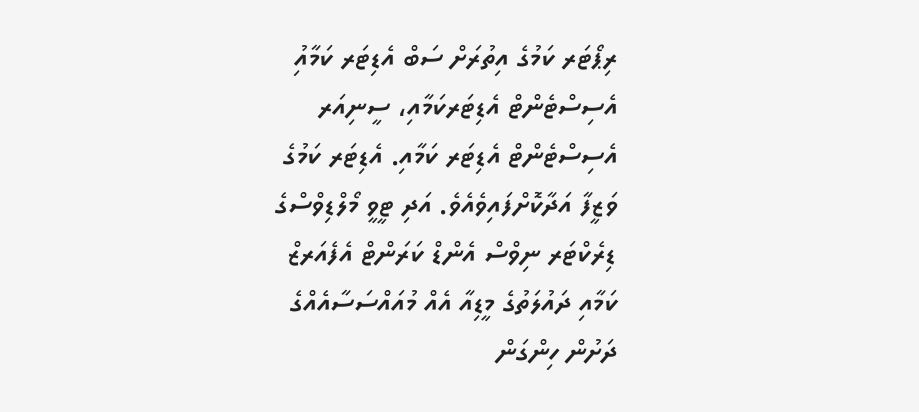ރިޕޯޓަރ ކަމުގެ އިތުރަށް ސަބް އެޑިޓަރ ކަމާއިު އެސިސްޓެންޓް އެޑިޓަރކަމާއި، ސީނިއަރ އެސިސްޓެންޓް އެޑިޓަރ ކަމާއި. އެޑިޓަރ ކަމުގެ ވަޒީފާ އަދާކޮށްފައިވެއެވެ. އަދި ޓީވީ މޯލްޑިވްސްގެ ޑިރެކްޓަރ ނިވްސް އެންޑް ކަރަންޓް އެފެއަރޒް ކަމާއި ދައުލަތުގެ މީޑިއާ އެއް މުއައްސަސާއެއްގެ ދަށުން ހިންގަން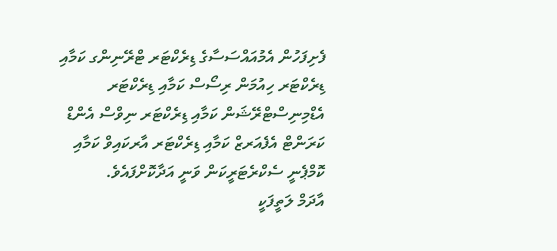ފެށިފަހުން އެމުއައްސަސާގެ ޑިރެކްޓަރ ޓްރޭނިންގ ކަމާއި ޑިރެކްޓަރ ހިއުމަން ރިސޯސް ކަމާއި ޑިރެކްޓަރ އެޑްމިނިސްޓްރޭޝަން ކަމާއި ޑިރެކްޓަރ ނިވްސް އެންޑް ކަރަންޓް އެފެއަރޒް ކަމާއި ޑިރެކްޓަރ އާރކައިވް ކަމާއި ކޮމްޕެނީ ސެކްރެޓަރީކަން ވަނީ އަދާކޮށްފައެވެ.
އާދަމް ލަތީފަކީ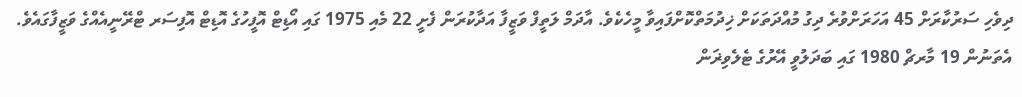ދިވެހި ސަރުކާރަށް 45 އަހަރަށްވުރެ ދިގު މުއްދަތަކަށް ޚިދުމަތްކޮށްފައިވާ މީހެކެވެ. އާދަމް ލަތީފް ވަޒީފާ އަދާކުރަން ފެށީ 22 މެއި 1975 ގައި އޯޑިޓް އޮފީހުގެ އޮޑިޓް އޮފިސަރ ޓްރޭނީއެއްގެ ވަޒީފާގައެވެ. އެތަނުން 19 މާރޗް 1980 ގައި ބަދަލުވީ އޭރުގެ ޓެލެވިޜަން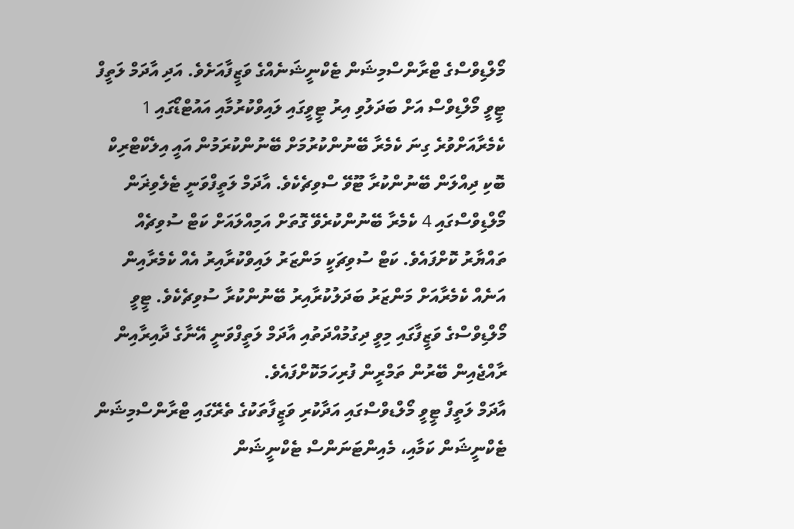މޯލްޑިވްސްގެ ޓްރާންސްމިޝަން ޓެކްނީޝަނެއްގެ ވަޒީފާއަށެވެ. އަދި އާދަމް ލަތީފް ޓީވީ މޯލްޑިވްސް އަށް ބަދަލުވި އިރު ޓީވީގައި ލައިވްކުރުމާއި އައުޓްޑޯގައި 1 ކެމެރާއަށްވުރެ ގިނަ ކެމެރާ ބޭނުންކުރުމަށް ބޭނުންކުރަމުން އައީ އިލެކްޓްރިކް ބޮކި ދިއްލަން ބޭނުންކުރާ ޓޫވޭ ސްވިޗެކެވެ. އާދަމް ލަތީފްވަނީ ޓެލެވިޜަން މޯލްޑިވްސްގައި 4 ކެމެރާ ބޭނުންކުރެވޭ ގޮތަށް އަމިއްލައަށް ކަޓް ސުވިޗެއް ތައްޔާރު ކޮށްފައެވެ. ކަޓް ސުވިޗަކީ މަންޒަރު ލައިވްކުރާއިރު އެއް ކެމެރާއިން އަނެއް ކެމެރާއަށް މަންޒަރު ބަދަލުކުރާއިރު ބޭނުންކުރާ ސުވިޗެކެވެ. ޓީވީ މޯލްޑިވްސްގެ ވަޒީފާގައި މިވީ ދިގުމުއްދަތުއި އާދަމް ލަތީފްވަނީ އޭނާގެ ދާއިރާއިން ރާއްޖެއިން ބޭރުން ތަމްރީން ފުރިހަމަކޮށްފައެވެ.
އާދަމް ލަތީފް ޓީވީ މޯލްޑވްސްގައި އަދާކުރި ވަޒީފާތަކުގެ ތެރޭގައި ޓްރާންސްމިޝަން ޓެކްނީޝަން ކަމާއި، މެއިންޓަނަންސް ޓެކްނީޝަން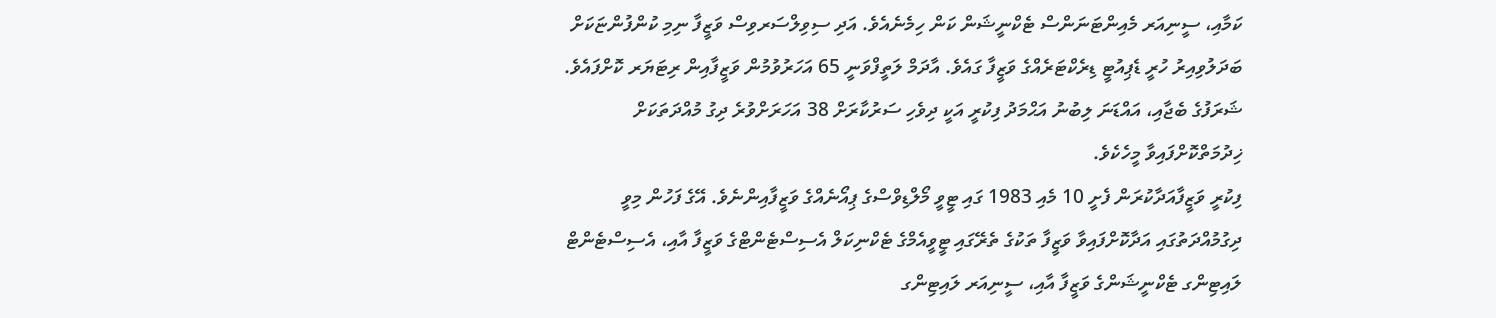ކަމާއި، ސީނިއަރ މެއިންޓަނަންސް ޓެކްނީޝަން ކަން ހިމެނެއެވެ. އަދި ސިވިލްސަރވިސް ވަޒީފާ ނިމި ކުންފުންޏަކަށް ބަދަލުވިއިރު ހުރީ ޑެޕިއުޓީ ޑިރެކްޓަރެއްގެ ވަޒީފާ ގައެވެ. އާދަމް ލަތީފްވަނީ 65 އަހަރުވުމުން ވަޒީފާއިން ރިޓަޔަރ ކޮށްފައެވެ.
ޝަރަފުގެ ބެޖާއި، އައްޑަނަ ލިބުނު އަޙްމަދު ފިކުރީ އަކީ ދިވެހި ސަރުކާރަށް 38 އަހަރަށްވުރެ ދިގު މުއްދަތަކަށް ޚިދުމަތްކޮށްފައިވާ މީހެކެވެ.
ފިކުރީ ވަޒީފާއަދާކުރަން ފެށީ 10 މެއި 1983 ގައި ޓީވީ މޯލްޑިވްސްގެ ޕިއޯނެއްގެ ވަޒީފާއިންނެވެ. އޭގެ ފަހުން މިވީ ދިގުމުއްދަތުގައި އަދާކޮށްފައިވާ ވަޒީފާ ތަކުގެ ތެރޭގައި ޓީވީއެމްގެ ޓެކްނިކަލް އެސިސްޓެންޓްގެ ވަޒީފާ އާއި، އެސިސްޓެންޓް ލައިޓިންގ ޓެކްނީޝަންގެ ވަޒީފާ އާއި، ސީނިއަރ ލައިޓިންގ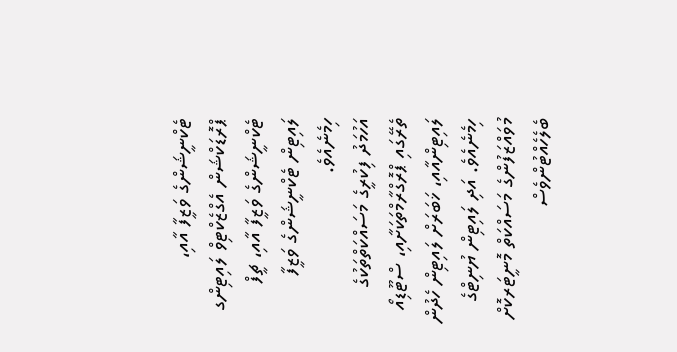ޓެކްނީޝަންގެ ވަޒީފާ އާއި، ޕްރޮޑަކްޝަން އެގްޒެކްޓިވް ލައިޓިންގ ޓެކްނީޝަންގެ ވަޒީފާ އާއި، ޗީފް ލައިޓިން ޓެކްނީޝަންގެ ވަޒީފާ ހިމެނެއެވެ.
އަހުމަދު ފިކުރީގެ މަސައްކަތްތަކުގެ ތެރޭގައި ޕްރޮގްރާމްތަކަށާއި، ސްޓޫޑިއޯ ލައިޓިންއާއި، ޚަބަރަށް ލައިޓިން ހެދުން ހިމެނެއެވެ. އަދި ލައިޓިން ޔުނިޓްގެ މުވައްޒަފުންގެ މަސައްކަތް މޮނީޓަރކޮށް ބެލެހެއްޓުންވެސް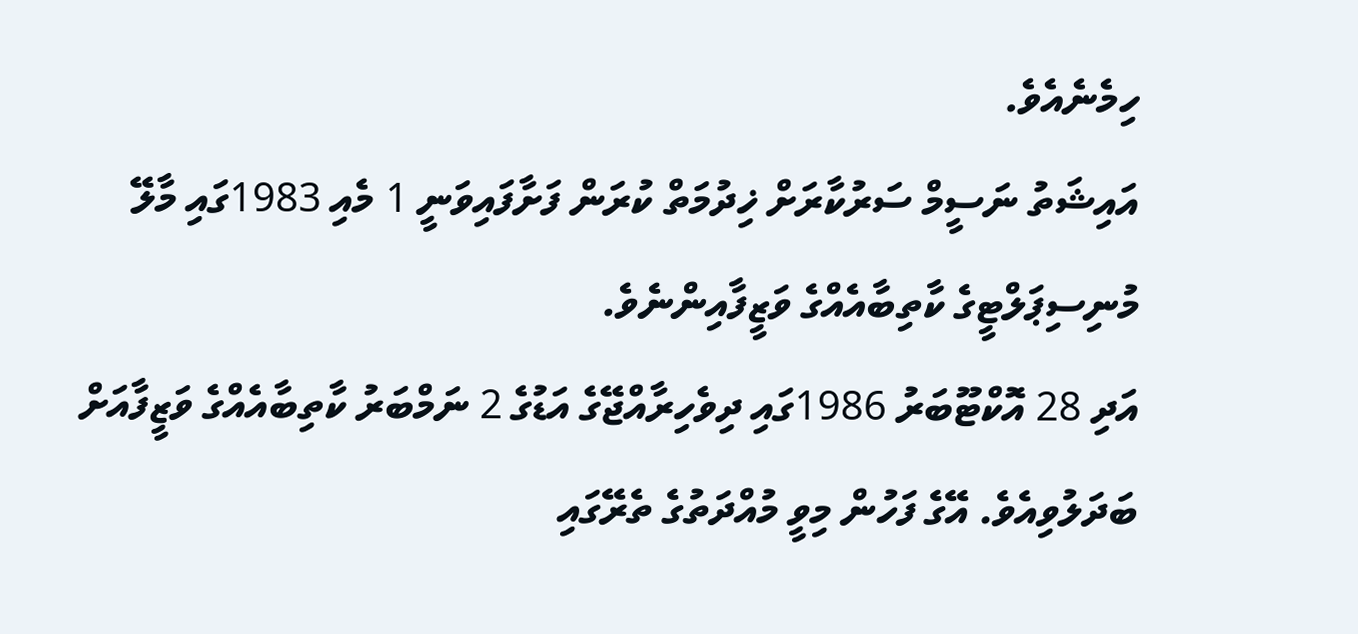ހިމެނެއެވެ.
އައިޝަތު ނަސީމް ސަރުކާރަށް ޚިދުމަތް ކުރަން ފަށާފައިވަނީ 1 މެއި 1983ގައި މާލޭ މުނިސިޕަލްޓީގެ ކާތިބާއެއްގެ ވަޒީފާއިންނެވެ.
އަދި 28 އޮކްޓޫބަރު 1986ގައި ދިވެހިރާއްޖޭގެ އަޑުގެ 2 ނަމްބަރު ކާތިބާއެއްގެ ވަޒީފާއަށް ބަދަލުވިއެވެ. އޭގެ ފަހުން މިވީ މުއްދަތުގެ ތެރޭގައި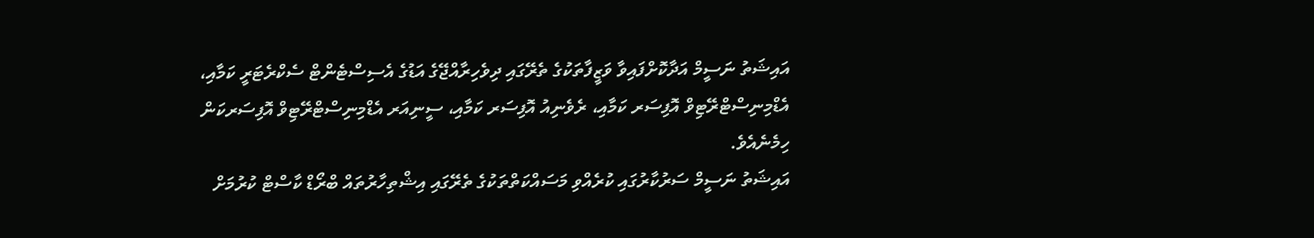އައިޝަތު ނަސީމް އަދާކޮށްފައިވާ ވަޒީފާތަކުގެ ތެރޭގައި ދިވެހިރާއްޖޭގެ އަޑުގެ އެސިސްޓެންޓް ސެކްރެޓަރީ ކަމާއި، އެޑްމިނިސްޓްރޭޓިވް އޮފިސަރ ކަމާއި، ރެވެނިއު އޮފިސަރ ކަމާއި، ސީނިއަރ އެޑްމިނިސްޓްރޭޓިވް އޮފިސަރކަން ހިމެނެއެވެ.
އައިޝަތު ނަސީމް ސަރުކާރުގައި ކުރެއްވި މަސައްކަތްތަކުގެ ތެރޭގައި އިޝްތިހާރުތައް ބްރޯޑް ކާސްޓް ކުރުމަށް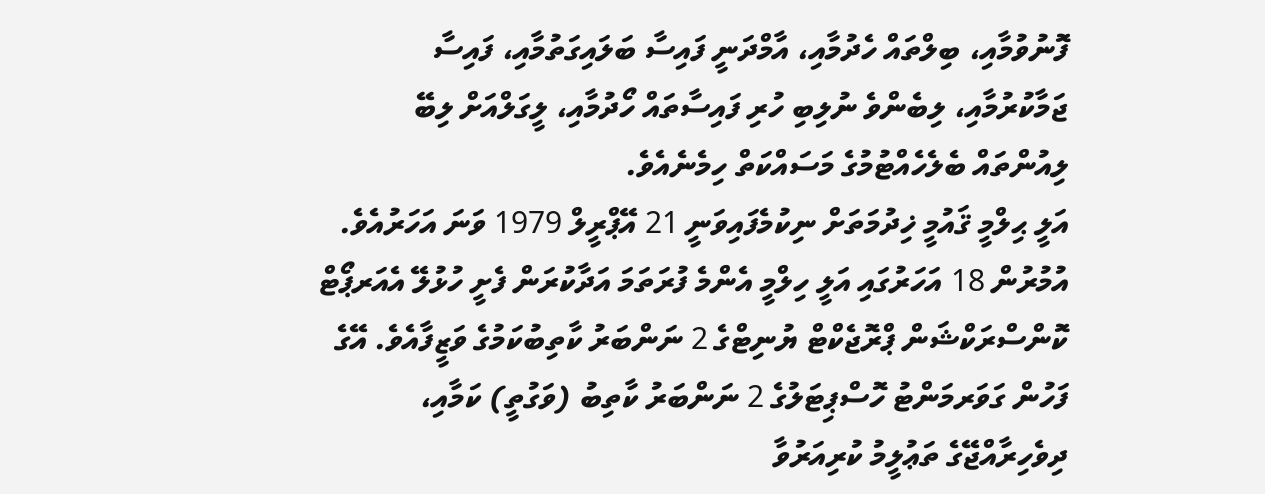ފޮނުވުމާއި، ބިލްތައް ހެދުމާއި، އާމްދަނީ ފައިސާ ބަލައިގަތުމާއި، ފައިސާ ޖަމާކުރުމާއި، ލިބެންވެ ނުލިބި ހުރި ފައިސާތައް ހޯދުމާއި، ލީގަލްއަށް ލިބޭ ލިއުންތައް ބެލެހެއްޓުމުގެ މަސައްކަތް ހިމެނެއެވެ.
އަލީ ޙިލްމީ ޤައުމީ ޚިދުމަތަށް ނިކުމެފައިވަނީ 21 އޭޕްރީލް 1979 ވަނަ އަހަރުއެވެ. އުމުރުން 18 އަހަރުގައި އަލީ ހިލްމީ އެންމެ ފުރަތަމަ އަދާކުރަން ފެށީ ހުޅުލޭ އެއަރޕޯޓް ކޮންސްރަކްޝަން ޕްރޮޖެކްޓް ޔުނިޓްގެ 2 ނަންބަރު ކާތިބުކަމުގެ ވަޒީފާއެވެ. އޭގެ ފަހުން ގަވަރމަންޓު ހޮސްޕިޓަލުގެ 2 ނަންބަރު ކާތިބު (ވަގުތީ) ކަމާއި، ދިވެހިރާއްޖޭގެ ތަޢުލީމު ކުރިއަރުވާ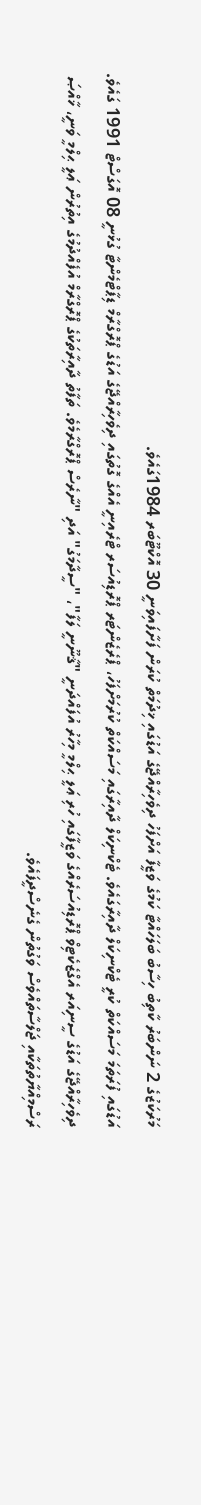މަރުކަޒުގެ 2 ނަންބަރު ކާތިބު ހިސާބު ބަލަހައްޓާ ކަމުގެ ވަޒީފާ އަށްފަހު ދިވެހިރާއްޖޭގެ އަޑުގައި ޚިދުމަތް ކުރަން ފަށާފައިވަނީ 30 އޮކްޓޫބަރ 1984ގައެވެ.
އަޑުގައި ފުރަތަމަ މަސައްކަތް ކުރީ ޓެކްނިކަލް ދާއިރާގައެވެ. ޓެކްނިކަލް ދާއިރާގައި މަސައްކަތް ކުރުމަށްފަހު، ޕްރެޒެންޓަރ ޕްރޮޑިއުސަރ ޓްރެއިނީ އެއްގެ ގޮތުގައި ދިވެހިރާއްޖޭގެ އަޑުގެ ޕްރޮގްރާމް ޑިޕާޓްމެންޓާ ގުޅުނީ 08 އޮގަސްޓް 1991 ގައެވެ.
ދިވެހިރާއްޖޭގެ އަޑުގެ ސީނިއަރ އެގްޒެކެޓިވް ޕްރޮޑިއުސަރެއްގެ ވަޒީފާގައި ހުރި ޢަލީ ޙިލްމީ މިހާރު އުފައްދަނީ "ޤާނޫނީ ލަފާ"، "ސީދާމަގު" އަދި "ނާރެސް ޕްރޮގްރާމެވެ. ތަފާތު ދާއިރާތަކުގެ ޕްރޮގްރާމް އުފެއްދުމުގެ އިތުރުން ޢަލީ ޙިލްމީ ވަނީ، ޚާއްޞަ ރަސްމިއްޔާތުތަކާއި ޖަލްސާތައްވެސް ވަގުތުން ގެނެސްދީފައެވެ.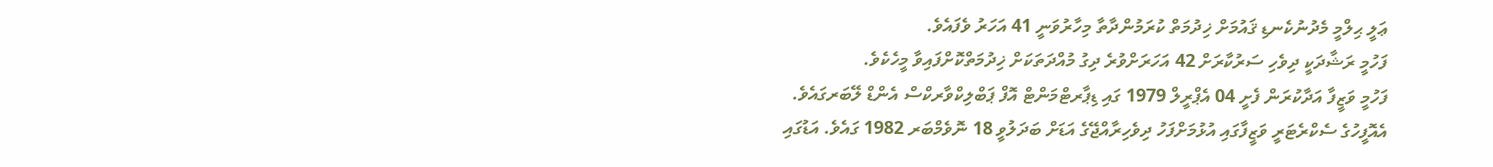ޢަލީ ޙިލްމީ މެދުނުކެނޑި ޤައުމަށް ޚިދުމަތް ކުރަމުންދާތާ މިހާރުވަނީ 41 އަހަރު ވެފައެވެ.
ފަހުމީ ރަޝާދަކީ ދިވެހި ސަރުކާރަށް 42 އަހަރަށްވުރެ ދިގު މުއްދަތަކަށް ޚިދުމަތްކޮށްފައިވާ މީހެކެވެ.
ފަހުމީ ވަޒީފާ އަދާކުރަން ފެށީ 04 އެޕްރީލް 1979 ގައި ޑިޕާރޓްމަންޓް އޮފް ޕަބްލިކްވާރކްސް އެންޑް ލޭބަރގައެވެ. އެއޮފީހުގެ ސެކްރެޓަރީ ވަޒީފާގައި އުޅުމަށްފަހު ދިވެހިރާއްޖޭގެ އަޑަށް ބަދަލުވީ 18 ނޮވެމްބަރ 1982 ގައެވެ. އަޑުގައި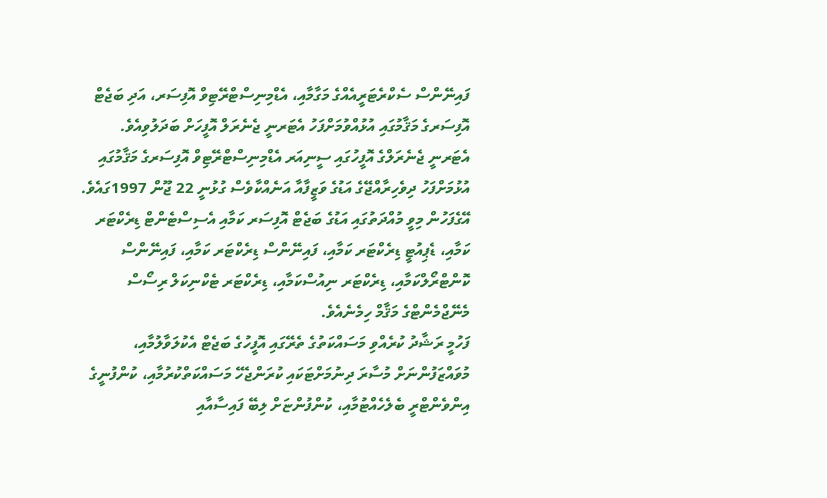ފައިނޭންސް ސެކްރެޓަރީއެއްގެ މަގާމާއި، އެޑްމިނިސްޓްރޭޓިވް އޮފިސަރ، އަދި ބަޖެޓް އޮފިސަރގެ މަޤާމުގައި އުޅުއްވުމަށްފަހު އެޓަރނީ ޖެނެރަލް އޮފީހަށް ބަދަލުވިއެވެ. އެޓަރނީ ޖެނެރަލްގެ އޮފީހުގައި ސީނިއަރ އެޑްމިނިސްޓްރޭޓިވް އޮފިސަރގެ މަޤާމުގައި އުޅުމަށްފަހު ދިވެހިރާއްޖޭގެ އަޑުގެ ވަޒީފާއާ އަނެއްކާވެސް ގުޅުނީ 22 ޖޫން 1997ގައެވެ. އޭގެފަހުން މިވީ މުއްދަތުގައި އަޑުގެ ބަޖެޓް އޮފިސަރ ކަމާއި އެސިސްޓެންޓް ޑިރެކްޓަރ ކަމާއި، ޑެޕިއުޓީ ޑިރެކްޓަރ ކަމާއި، ފައިނޭންސް ޑިރެކްޓަރ ކަމާއި، ފައިނޭންސް ކޮންޓްރޯލްކަމާއި، ޑިރެކްޓަރ ނިއުސްކަމާއި، ޑިރެކްޓަރ ޓެކްނިކަލް ރިސޯސް މެނޭޖްމެންޓްގެ މަޤާމް ހިމެނެއެވެ.
ފަހުމީ ރަޝާދު ކުރެއްވި މަސައްކަތުގެ ތެރޭގައި އޮފީހުގެ ބަޖެޓް އެކުލަވާލުމާއި، މުވައްޒަފުންނަށް މުސާރަ ދިނުމަށްޓަކައި ކުރަންޖެހޭ މަސައްކަތްކުރުމާއި، ކުންފުނީގެ އިންވެންޓްރީ ބެލެހެއްޓުމާއި، ކުންފުންޏަށް ލިބޭ ފައިސާއާއި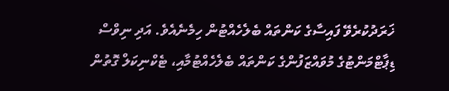ޚަރަދުކުރެވޭ ފައިސާގެ ކަންތައް ބެލެހެއްޓުން ހިމެނެއެވެ. އަދި ނިވްސް ޑިޕާޓްމަންޓުގެ މުވައްޒަފުންގެ ކަންތައް ބެލެހެއްޓުމާއި، ޓެކްނިކަލް ގޮތުން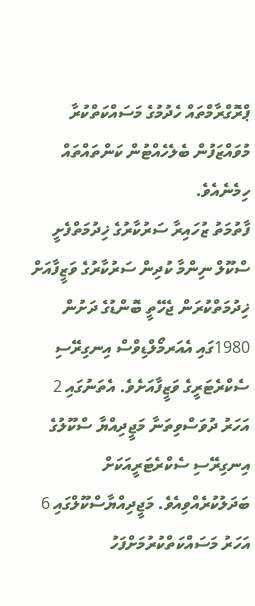ޕްރޮގްރާމްތައް ހެދުމުގެ މަސައްކަތްކުރާ މުވައްޒަފުން ބެލެހެއްޓުން ކަންތައްތައް ހިމެނެއެވެ.
ފާތުމަތު ޒުހައިރާ ސަރުކާރުގެ ޚިދުމަތްފެށީ ސްކޫލް ނިންމާ ކުދިން ސަރުކާރުގެ ވަޒީފާއަށް ޚިދުމަތްކުރަން ޖެހޭތީ ބޮންޑުގެ ދަށުން 1980ގައި އެއަރމޯލްޑިވްސް އިނގިރޭސި ސެކްރެޓަރީގެ ވަޒީފާއަށެވެ. އެތަނުގައި 2 އަހަރު ދުވަސްވިތަނާ މަޖީދިއްޔާ ސްކޫލުގެ އިނގިރޭސި ސެކްރެޓަރީއަކަށް ބަދަލުކުރެއްވިއެވެ. މަޖީދިއްޔާސްކޫލްގައި 6 އަހަރު މަސައްކަތްކުރުމަށްފަހު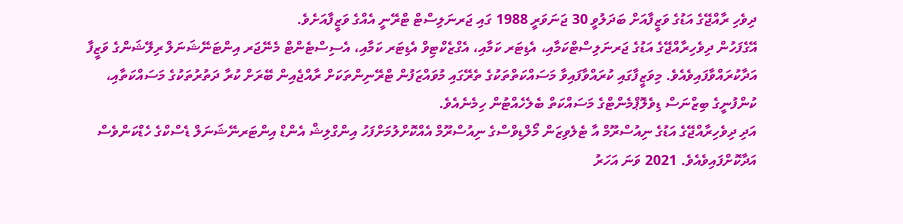ދިވެހި ރާއްޖޭގެ އަޑުގެ ވަޒީފާއަށް ބަދަލުވީ 30 ޖަނަވަރީ 1988 ގައި ޖަރނަލިސްޓް ޓްރޭނީ އެއްގެ ވަޒީފާއަށެވެ.
އޭގެފަހުން ދިވެހިރާއްޖޭގެ އަޑުގެ ޖަރނަލިސްޓްކަމާއި، އެޑިޓަރ ކަމާއި، އެގްޒެކްޓިވް އެޑިޓަރ ކަމާއި، އެސިސްޓެންޓް މެނޭޖަރ އިންޓަނޭޝަނަލް ރިލޭޝަންގެ ވަޒީފާ އަދާކުރައްވާފައިވެއެވެ. މިވަޒީފާގައި ކުރައްވާފައިވާ މަސައްކަތްތަކުގެ ތެރޭގައި މުވައްޒަފުން ޓްރޭނިންތަކަށް ރާއްޖެއިން ބޭރަށް ކުރާ ދަތުރުތަކުގެ މަސައްކަތާއި، ކުންފުނީގެ ބިޒްނަސް ޑިވެލޮޕްމެންޓްގެ މަސައްކަތް ބެލެހެއްޓުން ހިމެނެއެވެ.
އަދި ދިވެހިރާއްޖޭގެ އަޑުގެ ނިއުސްރޫމް އާ ޓެލެވިޒަން މޯލްޑިވްސްގެ ނިއުސްރޫމް އެއްކޮށްލުމަށްފަހު އިންގްލިޝް އެންޑް އިންޓަރނޭޝަނަލް ޑެސްކްގެ ހެޑްކަންވެސް އަދާކޮށްފައިވެއެވެ. 2021 ވަނަ އަހަރު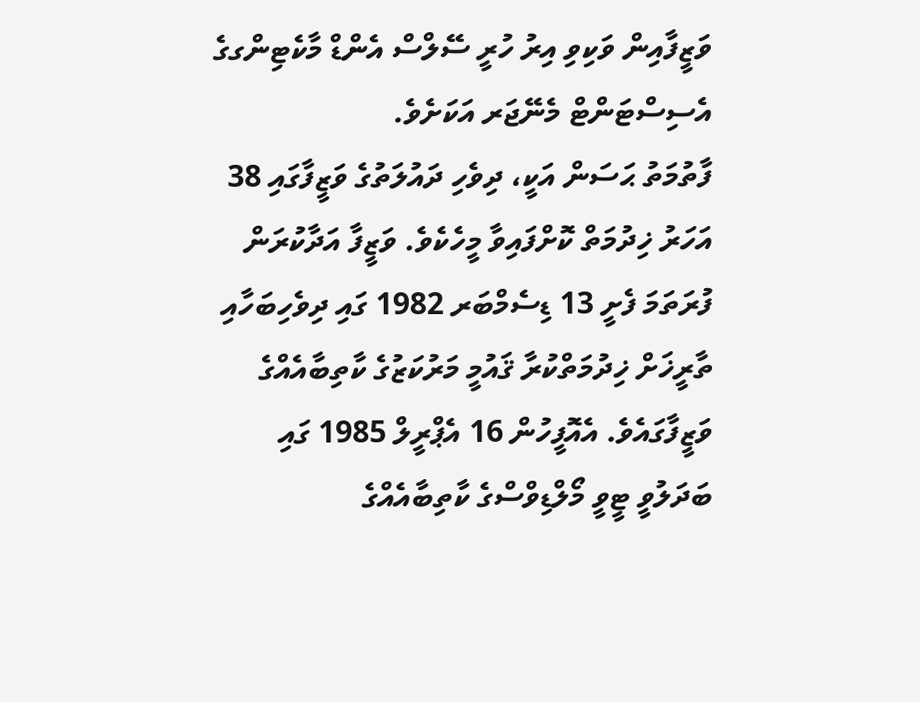ވަޒީފާއިން ވަކިވި އިރު ހުރީ ސޭލްސް އެންޑް މާކެޓިންގގެ އެސިސްޓަންޓް މެނޭޖަރ އަކަށެވެ.
ފާތުމަތު ޙަސަން އަކީ، ދިވެހި ދައުލަތުގެ ވަޒީފާގައި 38 އަހަރު ޚިދުމަތް ކޮށްފައިވާ މީހެކެވެ. ވަޒީފާ އަދާކުރަން ފުރަތަމަ ފެށީ 13 ޑިސެމްބަރ 1982 ގައި ދިވެހިބަހާއި ތާރީޚަށް ޚިދުމަތްކުރާ ޤައުމީ މަރުކަޒުގެ ކާތިބާއެއްގެ ވަޒީފާގައެވެ. އެއޮފީހުން 16 އެޕްރީލް 1985 ގައި ބަދަލުވީ ޓީވީ މޯލްޑިވްސްގެ ކާތިބާއެއްގެ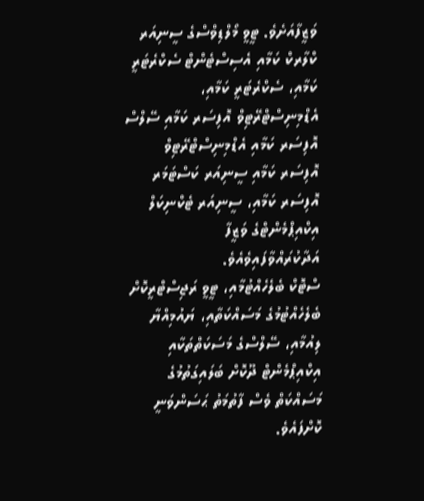ވަޒީފާއަށެވެ. ޓީވީ މޯލްޑިވްސްގެ ސީނިއަރ ކްލާރކް ކަމާއި އެސިސްޓެންޓް ސެކްރެޓަރީ ކަމާއި، ސެކްރެޓަރީ ކަމާއި، އެޑްމިނިސްޓްރޭޓިވް އޮފިސަރ ކަމާއި ސޭލްސް އޮފިސަރ ކަމާއި އެޑްމިނިސްޓްރޭޓިވް އޮފިސަރ ކަމާއި ސީނިއަރ ކަސްޓަމަރ އޮފިސަރ ކަމާއި، ސީނިއަރ ޓެކްނިކަލް އިކްއިޕްމެންޓްގެ ވަޒީފާ އަދާކުރައްވާފައިވެއެވެ.
ސްޓޮކް ބެލެހެއްޓުމާއި، ޓީވީ ރަޖިސްޓްރީކޮށް ބެލެހެއްޓުމުގެ މަސައްކަތާއި، ޔައުމިއްޔާ ލިއުމާއި، ސޭލްސްގެ މަސަކަތްތަކާއި އިކްއިޕްމެންޓް ދޫކޮށް ބަލައިގަތުމުގެ މަސައްކަތް ވެސް ފާތުމަތު ޙަސަންވަނީ ކޮށްފައެވެ.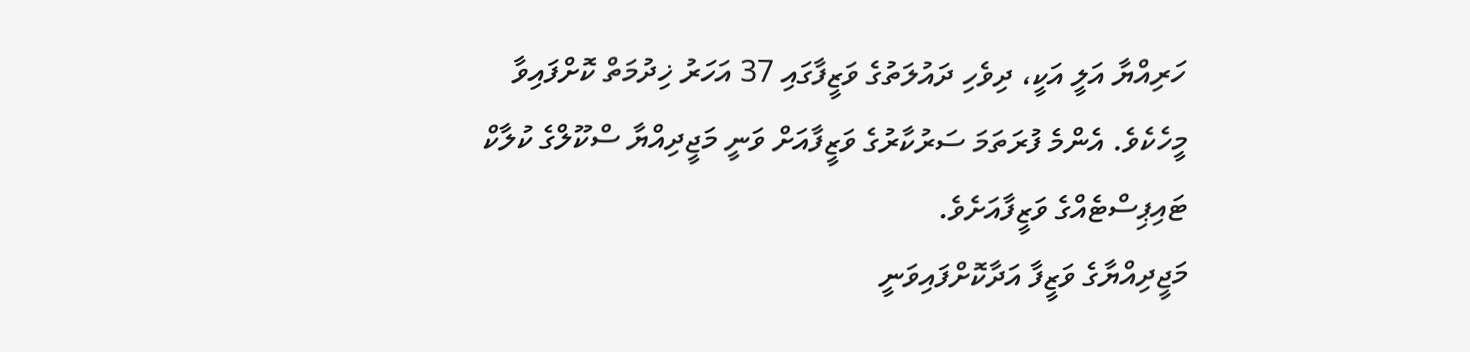ހަރިއްޔާ އަލީ އަކީ، ދިވެހި ދައުލަތުގެ ވަޒީފާގައި 37 އަހަރު ޚިދުމަތް ކޮށްފައިވާ މީހެކެވެ. އެންމެ ފުރަތަމަ ސަރުކާރުގެ ވަޒީފާއަށް ވަނީ މަޖީދިއްޔާ ސްކޫލްގެ ކުލާކް ޓައިޕިސްޓެއްގެ ވަޒީފާއަށެވެ.
މަޖީދިއްޔާގެ ވަޒީފާ އަދާކޮށްފައިވަނީ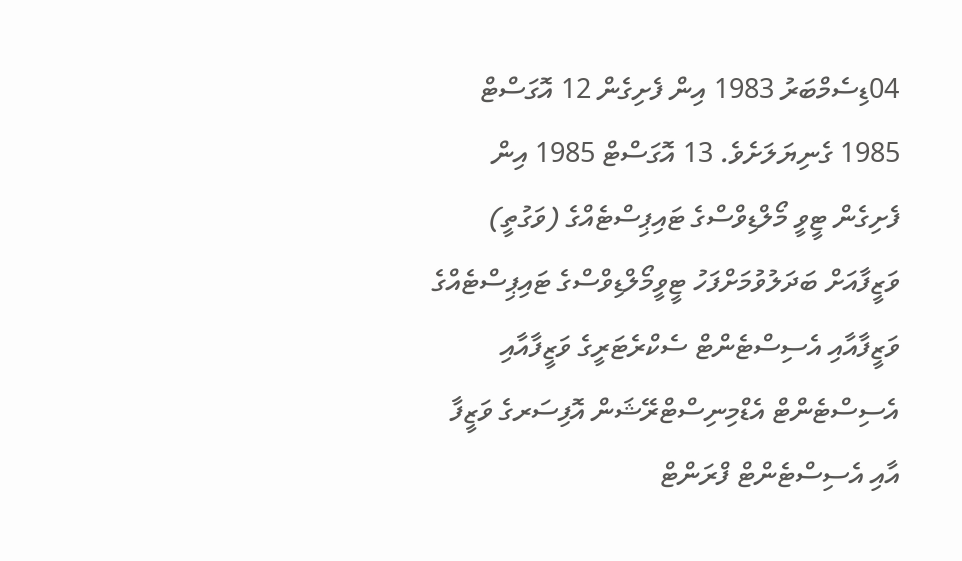04ޑިސެމްބަރު 1983 އިން ފެށިގެން 12 އޮގަސްޓް 1985 ގެނިޔަލަށެވެ. 13 އޮގަސްޓް 1985 އިން ފެށިގެން ޓީވީ މޯލްޑިވްސްގެ ޓައިޕިސްޓެއްގެ (ވަގުތީ) ވަޒީފާއަށް ބަދަލުވުމަށްފަހު ޓީވީމޯލްޑިވްސްގެ ޓައިޕިސްޓެއްގެ ވަޒީފާއާއި އެސިސްޓެންޓް ސެކްރެޓަރީގެ ވަޒީފާއާއި އެސިސްޓެންޓް އެޑްމިނިސްޓްރޭޝަން އޮފިސަރގެ ވަޒީފާ އާއި އެސިސްޓެންޓް ފްރަންޓް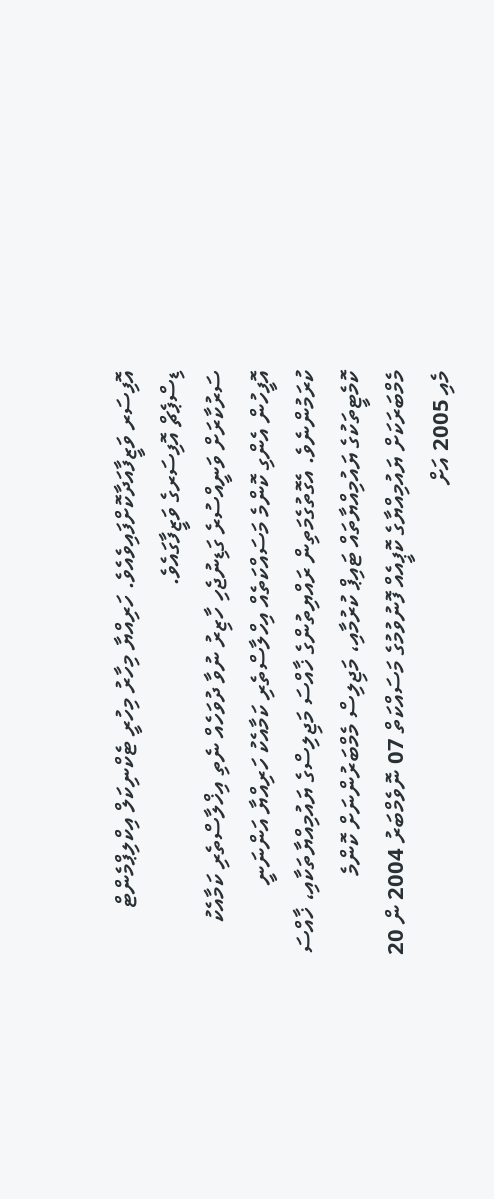އޮފިސަރ ވަޒީފާއަދާކޮށްފައިވެއެވެ. ހަރިއްޔާ މިހާރު މިހުރީ ޓެކްނިކަލް އިކްލިޕްމެންޓް ޑިސްޕެޗް އޮފިސަރގެ ވަޒީފާގައެވެ.
ސަރުކާރަށް ވަނީއްސުރެ ގަޑިނުޖެހި ހާޒިރު ނުވާ ދުވަހެއް ނެތި އިޚްލާސްތެރި ކަމާއެކު އޮފީހުން އެންގި ކޮންމެ މަސައްކަތެއް އިހްލާސްތެރި ކަމާއެކު ހަރިއްޔާ އަންނަނީ ކުރަމުންނެވެ. އެގޮތުގެމަތިން ރައްޔިތުންގެ ޚާއްސަ މަޖިލިސްގެ ޔައުމިއްޔާތަކާއި، ޚާއްސަ ކޮމެޓީތަކުގެ ޔައުމިއްޔާތައް ޓައިޕް ކުރުމާއި، މަޖިލިސް މެމްބަރުންނަށް ކޮންމެ މެމްބަރަކަށް ޔައުމިއްޔާގެ ކޮޕީއެއް ފޮނުވުމުގެ މަސައްކަތް 07 ނޮވެމްބަރު 2004 ން 20 މެއި 2005 އަށް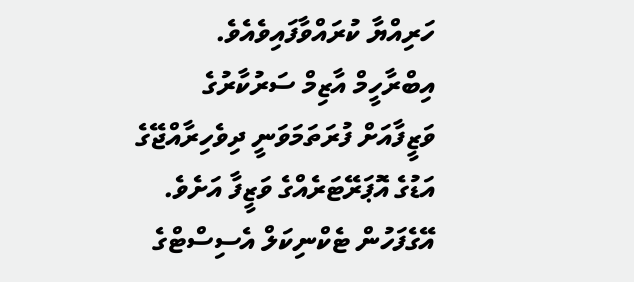ހަރިއްޔާ ކުރައްވާފައިވެއެވެ.
އިބްރާހީމް އާޒިމް ސަރުކާރުގެ ވަޒީފާއަށް ފުރަތަމަވަނީ ދިވެހިރާއްޖޭގެ އަޑުގެ އޮޕަރޭޓަރެއްގެ ވަޒީފާ އަށެވެ. އޭގެފަހުން ޓެކްނިކަލް އެސިސްޓްގެ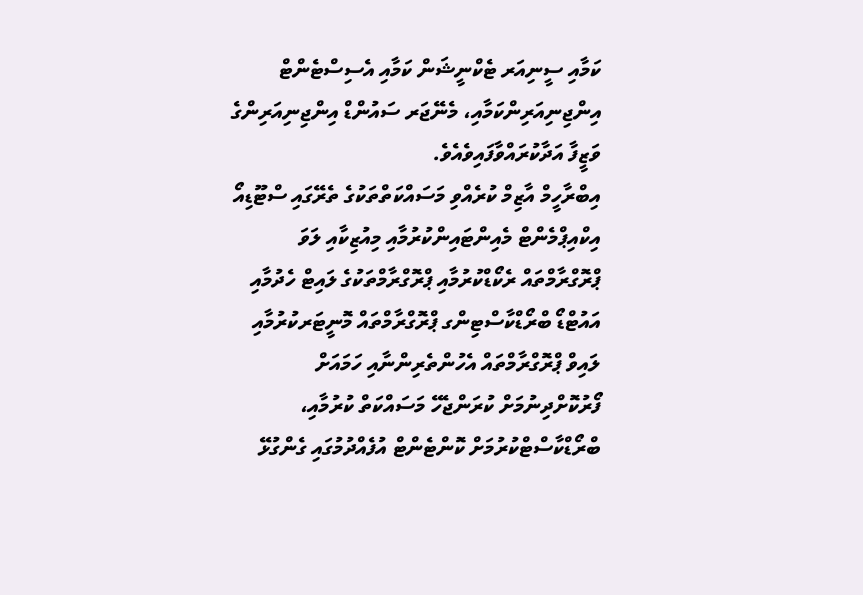ކަމާއި ސީނިއަރ ޓެކްނީޝަން ކަމާއި އެސިސްޓެންޓް އިންޖިނިއަރިންކަމާއި، މެނޭޖަރ ސައުންޑް އިންޖިނިއަރިންގެ ވަޒީފާ އަދާކުރައްވާފައިވެއެވެ.
އިބްރާހީމް އާޒިމް ކުރެއްވި މަސައްކަތްތަކުގެ ތެރޭގައި ސްޓޫޑިއޯ އިކްއިޕްމެންޓް މެއިންޓައިންކުރުމާއި މިއުޒިކާއި ލަވަ ޕްރޮގްރާމްތައް ރެކޯޑްކުރުމާއި ޕްރޮގްރާމްތަކުގެ ލައިޓް ހެދުމާއި އައުޓްޑޯ ބްރޯޑްކާސްޓިންގ ޕްރޮގްރާމްތައް މޮނީޓަރކުރުމާއި ލައިވް ޕްރޮގްރާމްތައް އެހުންތެރިންނާއި ހަމައަށް ފޯރުކޮށްދިނުމަށް ކުރަންޖެހޭ މަސައްކަތް ކުރުމާއި، ބްރޯޑްކާސްޓްކުރުމަށް ކޮންޓެންޓް އުފެއްދުމުގައި ގެންގުޅޭ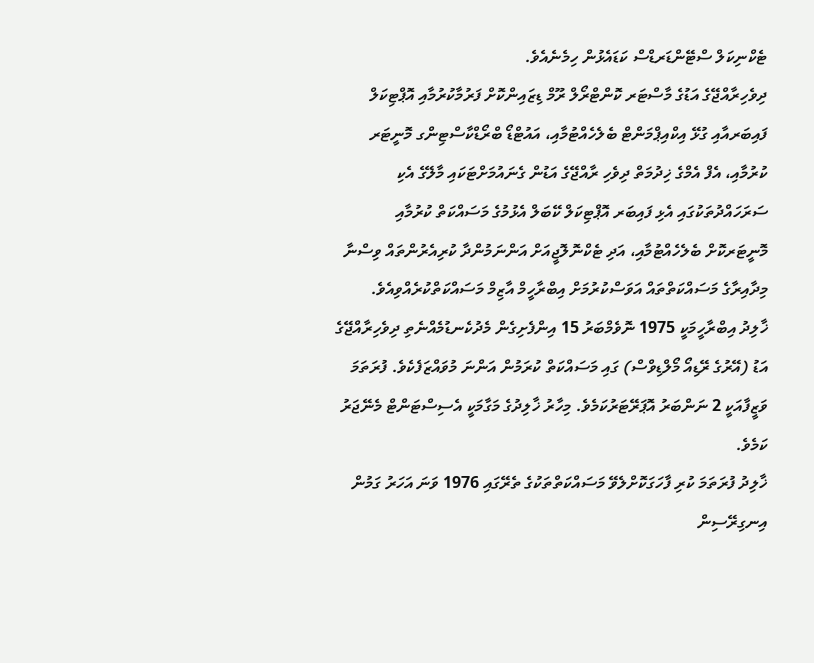ޓެކްނިކަލް ސްޓޭންޑަރޑްސް ކަޑައެޅުން ހިމެނެއެވެ.
ދިވެހިރާއްޖޭގެ އަޑުގެ މާސްޓަރ ކޮންޓްރޯލް ރޫމް ޑިޒައިންކޮށް ފަރުމާކުރުމާއި އޮޕްޓިކަލް ފައިބަރއާއި ގުޅޭ އިކްއިޕްމަންޓް ބެލެހެއްޓުމާއި، އައުޓްޑޯ ބްރޯޑްކާސްޓިންގ މޮނީޓަރ ކުރުމާއި، އެފް އެމްގެ ޚިދުމަތް ދިވެހި ރާއްޖޭގެ އަޑުން ގެނައުމަށްޓަކައި މާލޭގެ އެކި ސަރަހައްދުތަކުގައި އެޅި ފައިބަރ އޮޕްޓިކަލް ކޭބަލް އެޅުމުގެ މަސައްކަތް ކުރުމާއި މޮނީޓަރކޮށް ބެލެހެއްޓުމާއި، އަދި ޓެކްނޮލޮޖީއަށް އަންނަމުންދާ ކުރިއެރުންތައް ވިސްނާ މިދާއިރާގެ މަސައްކަތްތައް އަވަސްކުރުމަށް އިބްރާހީމް އާޒިމް މަސައްކަތްކުރެއްވިއެވެ.
ޚާލިދު އިބްރާހީމަކީ 1975 ނޮވެމްބަރު 15 އިންފެށިގެން މެދުކެނޑުމެއްނެތި ދިވެހިރާއްޖޭގެ އަޑު (އޭރުގެ ރޭޑިއޯ މޯލްޑިވްސް) ގައި މަސައްކަތް ކުރަމުން އަންނަ މުވައްޒަފެކެވެ. ފުރަތަމަ ވަޒީފާއަކީ 2 ނަންބަރު އޮޕަރޭޓަރުކަމެވެ. މިހާރު ޚާލިދުގެ މަގާމަކީ އެސިސްޓަންޓް މެނޭޖަރު ކަމެވެ.
ޚާލިދު ފުރަތަމަ ކުރި ފާހަގަކޮށްލެވޭ މަސައްކަތްތަކުގެ ތެރޭގައި 1976 ވަނަ އަހަރު ގަމުން އިނގިރޭސިން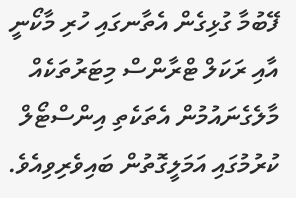ފޭބުމާ ގުޅިގެން އެތާނގައި ހުރި މާކޯނީ އާއި ރަކަލް ޓްރާންސް މިޓަރުތަކެއް މާލެގެނައުމުން އެތަކެތި އިންސްޓޯލް ކުރުމުގައި އަމަލީގޮތުން ބައިވެރިވިއެވެ.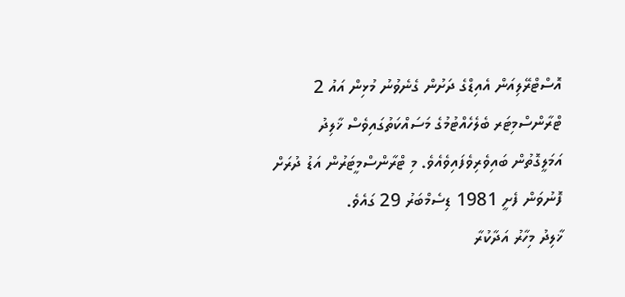އޮސްޓްރޭލިއަން އެއިޑްގެ ދަށުން ގެނެވުނު މުޅިން އައު 2 ޓްރާންސްމިޓަރ ބެލެހެއްޓުމުގެ މަސައްކަތުގައިވެސް ޚާލިދު އަމަލީގޮތުން ބައިވެރިވެފައިވެއެވެ. މި ޓްރާންސްމީޓަރުން އަޑު ދުރަށް ފޮނުވަން ފެށީ 1981 ޑިސެމްބަރު 29 ގައެވެ.
ޚާލިދު މިހާރު އަދާކުރާ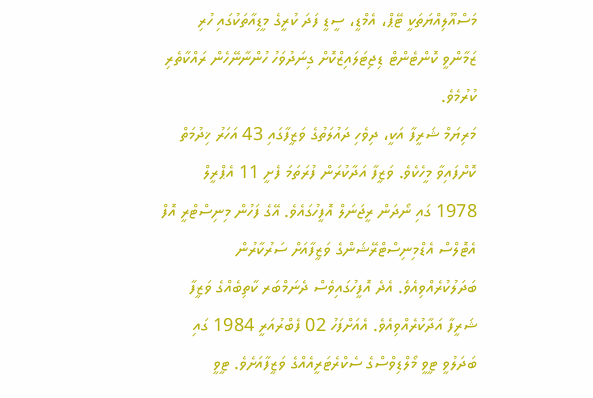މަސްއޫލިއްޔަތަކީ ޓޭޕް، އެމްޑީ، ސީޑީ ފަދަ ކުރީގެ މީޑިއާތަކުގައި ހުރި ޒަމާންވީ ކޮންޓެންޓް ޑިޖިޓަލައިޒްކޮށް ގިނަދުވަހު ހުންނާނޭހެން ރައްކާތެރި ކުރުމެވެ.
މަރިޔަމް ޝަރީފާ އަކީ، ދިވެހި ދައުލަތުގެ ވަޒީފާގައި 43 އަހަރު ޚިދުމަތް ކޮށްފައިވާ މީހެކެވެ. ވަޒީފާ އަދާކުރަން ފުރަތަމަ ފެށީ 11 އެޕްރީލް 1978 ގައި ނޯދަން ރީޖަނަލް އޮފީހުގައެވެ. އޭގެ ފަހުން މިނިސްޓްރީ އޮފް އެޓޮލްސް އެޑްމިނިސްޓްރޭޝަންގެ ވަޒީފާއަށް ސަރުކާރުން ބަދަލުކުރެއްވިއެވެ. އެދެ އޮފީހުގައިވެސް ދެނަމްބަރ ކާތިބެއްގެ ވަޒީފާ ޝަރީފާ އަދާކުރެއްވިއެވެ. އެއަށްފަހު 02 ފެބްރުއަރީ 1984 ގައި ބަދަލުވީ ޓީވީ މޯލްޑިވްސްގެ ސެކްރެޓަރީއެއްގެ ވަޒީފާއަށެވެ. ޓީވީ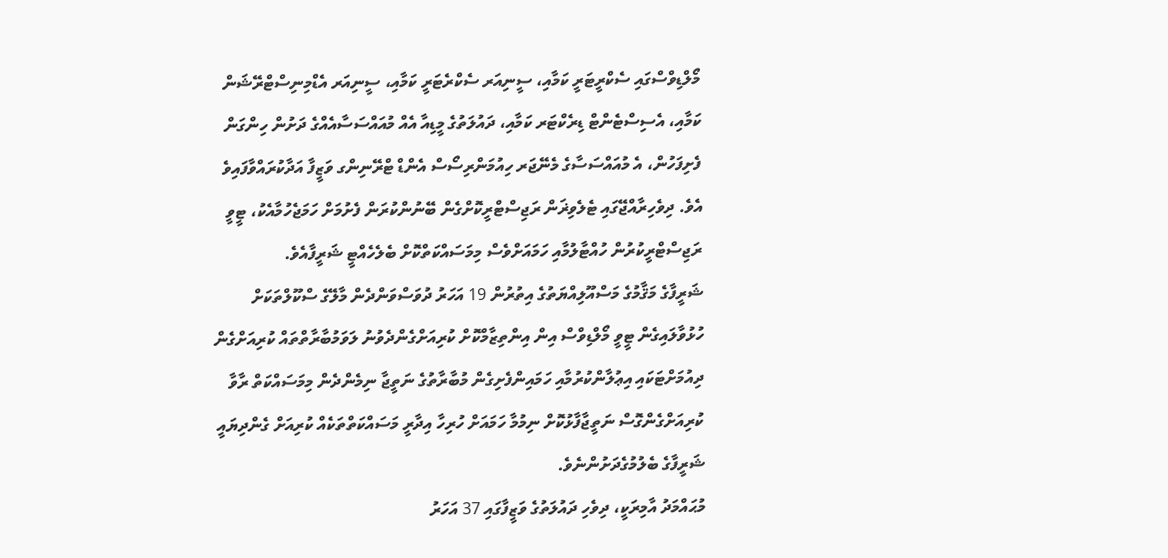މޯލްޑިވްސްގައި ސެކްރީޓަރީ ކަމާއި، ސީނިއަރ ސެކްރެޓަރީ ކަމާއި، ސީނިއަރ އެޑްމިނިސްޓްރޭޝަން ކަމާއި، އެސިސްޓެންޓް ޑިރެކްޓަރ ކަމާއި، ދައުލަތުގެ މީޑިއާ އެއް މުއައްސަސާއެއްގެ ދަށުން ހިންގަން ފެށިފަހުން، އެ މުއައްސަސާގެ މެނޭޖަރ ހިއުމަންރިސޯސް އެންޑް ޓްރޭނިންގ ވަޒީފާ އަދާކުރައްވާފައިވެ އެވެ. ދިވެހިރާއްޖޭގައި ޓެލެވިޜަން ރަޖިސްޓްރީކޮށްގެން ބޭނުންކުރަން ފެށުމަށް ހަމަޖެހުމާއެކު، ޓީވީ ރަޖިސްޓްރީކުރުން ހުއްޓާލުމާއި ހަމައަށްވެސް މިމަސައްކަތްކޮށް ބެލެހެއްޓީ ޝަރީފާއެވެ.
ޝަރީފާގެ މަޤާމުގެ މަސްއޫލިއްޔަތުގެ އިތުރުން 19 އަހަރު ދުވަސްވަންދެން މާލޭގެ ސްކޫލްތަކަށް ހުޅުވާލައިގެން ޓީވީ މޯލްޑިވްސް އިން އިންތިޒާމްކޮށް ކުރިއަށްގެންދެވުނު ލަވަމުބާރާތްތައް ކުރިއަށްގެން ދިއުމަށްޓަކައި އިޢުލާންކުރުމާއި ހަމައިންފެށިގެން މުބާރާތުގެ ނަތީޖާ ނިމެންދެން މިމަސައްކަތް ރާވާ ކުރިއަށްގެންގޮސް ނަތީޖާފާޅުކޮށް ނިމުމާ ހަމައަށް ހުރިހާ އިދާރީ މަސައްކަތްތަކެއް ކުރިއަށް ގެންދިޔައީ ޝަރީފާގެ ބެލުމުގެދަށުންނެވެ.
މުޙައްމަދު އާމިރަކީ، ދިވެހި ދައުލަތުގެ ވަޒީފާގައި 37 އަހަރު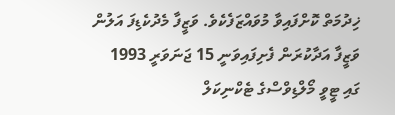ޚިދުމަތް ކޮށްފައިވާ މުވައްޒަފެކެވެ. ވަޒީފާ މެދުކެޑިފަ އަލުން ވަޒީފާ އަދާކުރަން ފެށިފައިވަނީ 15 ޖަނަވަރީ 1993 ގައި ޓީވީ މޯލްޑިވްސްގެ ޓެކްނިކަލް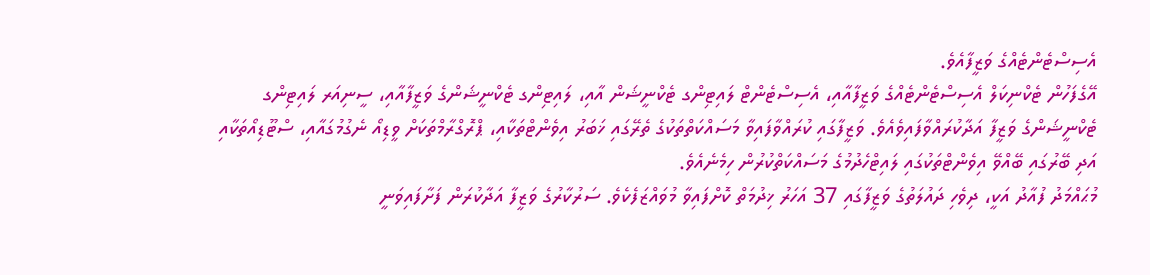އެސިސްޓެންޓެއްގެ ވަޒީފާއެވެ.
އޭގެފަހުން ޓެކްނިކަލް އެސިސްޓެންޓެއްގެ ވަޒީފާއާއި، އެސިސްޓެންޓް ލައިޓިންގ ޓެކްނީޝަން އާއި، ލައިޓިންގ ޓެކްނީޝަންގެ ވަޒީފާއާއި، ސީނިއަރ ލައިޓިންގ ޓެކްނީޝަންގެ ވަޒީފާ އަދާކުރައްވާފައިވެއެވެ. ވަޒީފާގައި ކުރައްވާފައިވާ މަސައްކަތްތަކުގެ ތެރޭގައި ޚަބަރު އިވެންޓްތަކާއި، ޕްރޮގްރާމްތަކަށް ވީޑިއޯ ނެގުމުގައާއި، ސްޓޫޑިއޯތަކާއި އަދި ބޭރުގައި ބޭއްވޭ އިވެންޓްތަކުގައި ލައިޓްހެދުމުގެ މަސައްކަތްކުރުން ހިމެނެއެވެ.
މުޙައްމަދު ފުއާދު އަކީ، ދިވެހި ދައުލަތުގެ ވަޒީފާގައި 37 އަހަރު ޚިދުމަތް ކޮށްފައިވާ މުވައްޒަފެކެވެ. ސަރުކާރުގެ ވަޒީފާ އަދާކުރަން ފަށާފައިވަނީ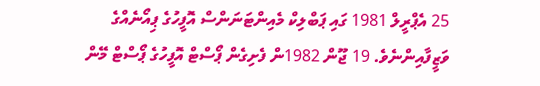25 އެޕްރީލް 1981 ގައި ޕަބްލިކް މެއިންޓަނަންސް އޮފީހުގެ ޕިއޯނެއްގެ ވަޒީފާއިންނެވެ. 19 ޖޫން 1982ން ފެށިގެން ޕޯސްޓް އޮފީހުގެ ޕޯސްޓް މޭން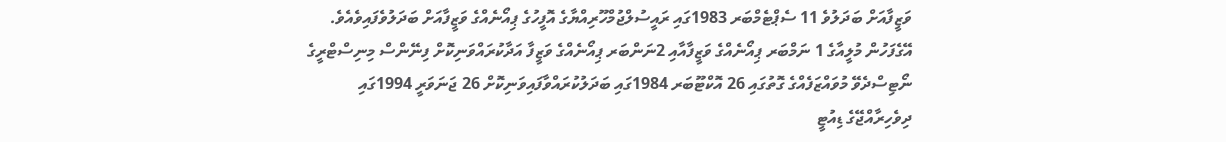ވަޒީފާއަށް ބަދަލުވެ 11 ސެޕްޓެމްބަރ 1983ގައި ރައީސުލްޖުމްހޫރިއްޔާގެ އޮފީހުގެ ޕިއޯނެއްގެ ވަޒީފާއަށް ބަދަލުވެފައިވެއެވެ. އޭގެފަހުން މުލީއާގެ 1 ނަމްބަރ ޕިއޯނެއްގެ ވަޒީފާއާއި 2ނަންބަރ ޕިއޯނެއްގެ ވަޒީފާ އަދާކުރައްވަނިކޮށް ފިނޭންސް މިނިސްޓްރީގެ ނޯޓިސްދެވޭ މުވައްޒަފެއްގެ ގޮތުގައި 26 އޮކްޓޫބަރ 1984ގައި ބަދަލުކުރައްވާފައިވަނިކޮށް 26 ޖަނަވަރީ 1994ގައި ދިވެހިރާއްޖޭގެ ޑިއުޓީ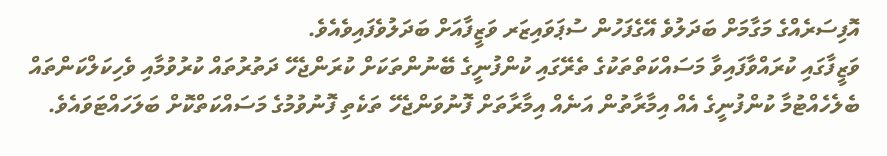އޮފިސަރެއްގެ މަގާމަށް ބަދަލުވެ އޭގެފަހުން ސުޕަވައިޒަރ ވަޒީފާއަށް ބަދަލުވެފައިވެއެވެ.
ވަޒީފާގައި ކުރައްވާފައިވާ މަސައްކަތްތަކުގެ ތެރޭގައި ކުންފުނީގެ ބޭނުންތަކަށް ކުރަންޖެހޭ ދަތުރުތައް ކުރުވުމާއި ވެހިކަލްކަންތައް ބެލެހެއްޓުމާ ކުންފުނީގެ އެއް އިމާރާތުން އަނެއް އިމާރާތަށް ފޮނުވަންޖެހޭ ތަކެތި ފޮނުވުމުގެ މަސައްކަތްކޮށް ބަލަހައްޓަވައެވެ.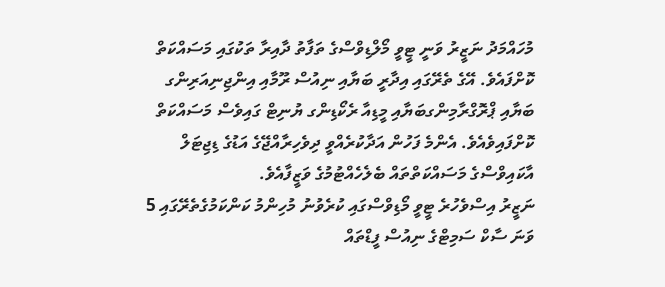މުހައްމަދު ނަޒީރު ވަނީ ޓީވީ މޯލްޑިވްސްގެ ތަފާތު ދާއިރާ ތަކުގައި މަސައްކަތް ކޮށްފައެވެ. އޭގެ ތެރޭގައި އިދާރީ ބަޔާއި ނިއުސް ރޫމާއި އިންޖިނިއަރިންގ ބަޔާއި ޕްރޮގްރާމިންގބަޔާއި މީޑިއާ ރެކޯޑިންގ ޔުނިޓް ގައިވެސް މަސައްކަތް ކޮށްފައިވެއެވެ. އެންމެ ފަހުން އަދާކުރެއްވީ ދިވެހިރާއްޖޭގެ އަޑުގެ ޑިޖިޓަލް އާކައިވްސްގެ މަސައްކަތްތައް ބެލެހެއްޓުމުގެ ވަޒީފާއެވެ.
ނަޒީރު އިސްވެހުރެ ޓީވީ މޯޑިވްސްގައި ކުރެވުނު މުހިންމު ކަންކަމުގެތެރޭގައި 5 ވަނަ ސާކް ސަމިޓްގެ ނިއުސް ފީޑްތައް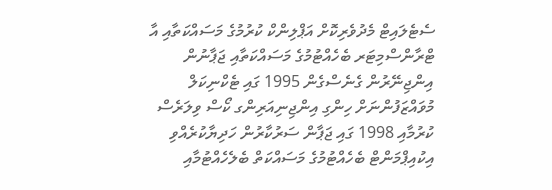ސެޓެލައިޓް މެދުވެރިކޮށް އަޕްލިންކް ކުރުމުގެ މަސައްކަތާއި އާ ޓްރާންސްމިޓަރ ބެހެއްޓުމުގެ މަސައްކަތާއި ޖަޕާނުން އިންޖިނޭރުން ގެނެސްގެން 1995 ގައި ޓެކްނިކަލް މުވައްޒަފުންނަށް ހިންގި އިންޖިނިއަރިންގ ކޯސް ވިލަރެސް ކުރުމާއި 1998 ގައި ޖަޕާން ސަރުކާރުން ހަދިޔާކުރެއްވި އިކުއިޕްމަންޓް ބެހެއްޓުމުގެ މަސައްކަތް ބެލެހެއްޓުމާއި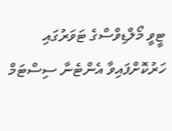ޓީވީ މޯލްޑިވްސްގެ ޓަވަރުގައި ހަރުކޮށްފައިވާ އެންޓެނާ ސިސްޓަމް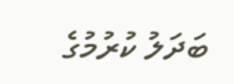ބަދަލު ކުރުމުގެ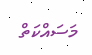މަސައްކަތް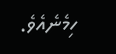ހިމެނެއެވެ.